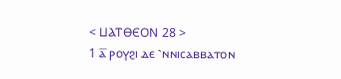< ⳘⲀⲦⲐⲈⲞⲚ 28 >
1 ⲁ̅ ⲣⲟⲩϩⲓ ⲇⲉ ⳿ⲛⲛⲓⲥⲁⲃⲃⲁⲧⲟⲛ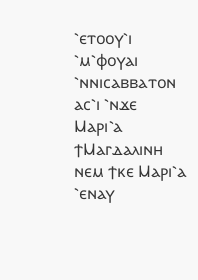⳿ⲉⲧⲟⲟⲩ⳿ⲓ ⳿ⲙ⳿ⲫⲟⲩⲁⲓ ⳿ⲛⲛⲓⲥⲁⲃⲃⲁⲧⲟⲛ ⲁⲥ⳿ⲓ ⳿ⲛϫⲉ Ⲙⲁⲣⲓ⳿ⲁ ϯⲘⲁⲅⲇⲁⲗⲓⲛⲏ ⲛⲉⲙ ϯⲕⲉ Ⲙⲁⲣⲓ⳿ⲁ ⳿ⲉⲛⲁⲩ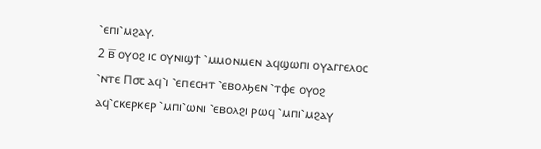⳿ⲉⲡⲓ⳿ⲙϩⲁⲩ.
2 ⲃ̅ ⲟⲩⲟϩ ⲓⲥ ⲟⲩⲛⲓϣϯ ⳿ⲙⲙⲟⲛⲙⲉⲛ ⲁϥϣⲱⲡⲓ ⲟⲩⲁⲅⲅⲉⲗⲟⲥ ⳿ⲛⲧⲉ Ⲡ⳪ ⲁϥ⳿ⲓ ⳿ⲉⲡⲉⲥⲏⲧ ⳿ⲉⲃⲟⲗϧⲉⲛ ⳿ⲧⲫⲉ ⲟⲩⲟϩ ⲁϥ⳿ⲥⲕⲉⲣⲕⲉⲣ ⳿ⲙⲡⲓ⳿ⲱⲛⲓ ⳿ⲉⲃⲟⲗϩⲓ ⲣⲱϥ ⳿ⲙⲡⲓ⳿ⲙϩⲁⲩ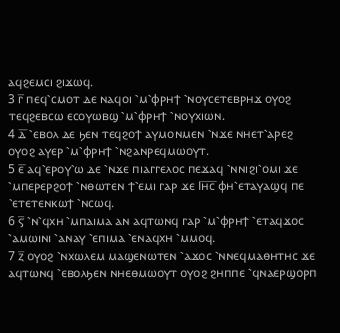ⲁϥϩⲉⲙⲥⲓ ϩⲓϫⲱϥ.
3 ⲅ̅ ⲡⲉϥ⳿ⲥⲙⲟⲧ ⲇⲉ ⲛⲁϥⲟⲓ ⳿ⲙ⳿ⲫⲣⲏϯ ⳿ⲛⲟⲩⲥⲉⲧⲉⲃⲣⲏϫ ⲟⲩⲟϩ ⲧⲉϥϩⲉⲃⲥⲱ ⲉⲥⲟⲩⲱⲃϣ ⳿ⲙ⳿ⲫⲣⲏϯ ⳿ⲛⲟⲩⲭⲓⲱⲛ.
4 ⲇ̅ ⳿ⲉⲃⲟⲗ ⲇⲉ ϧⲉⲛ ⲧⲉϥϩⲟϯ ⲁⲩⲙⲟⲛⲙⲉⲛ ⳿ⲛϫⲉ ⲛⲏⲉⲧ⳿ⲁⲣⲉϩ ⲟⲩⲟϩ ⲁⲩⲉⲣ ⳿ⲙ⳿ⲫⲣⲏϯ ⳿ⲛϩⲁⲛⲣⲉϥⲙⲱⲟⲩⲧ.
5 ⲉ̅ ⲁϥ⳿ⲉⲣⲟⲩ⳿ⲱ ⲇⲉ ⳿ⲛϫⲉ ⲡⲓⲁⲅⲅⲉⲗⲟⲥ ⲡⲉϫⲁϥ ⳿ⲛⲛⲓϩⲓ⳿ⲟⲙⲓ ϫⲉ ⳿ⲙⲡⲉⲣⲉⲣϩⲟϯ ⳿ⲛⲑⲱⲧⲉⲛ ϯ⳿ⲉⲙⲓ ⲅⲁⲣ ϫⲉ Ⲓⲏ̅ⲥ̅ ⲫⲏ⳿ⲉⲧⲁⲩⲁϣϥ ⲡⲉ ⳿ⲉⲧⲉⲧⲉⲛⲕⲱϯ ⳿ⲛⲥⲱϥ.
6 ⲋ̅ ⳿ⲛ⳿ϥⲭⲏ ⳿ⲙⲡⲁⲓⲙⲁ ⲁⲛ ⲁϥⲧⲱⲛϥ ⲅⲁⲣ ⳿ⲙ⳿ⲫⲣⲏϯ ⳿ⲉⲧⲁϥϫⲟⲥ ⳿ⲁⲙⲱⲓⲛⲓ ⳿ⲁⲛⲁⲩ ⳿ⲉⲡⲓⲙⲁ ⳿ⲉⲛⲁϥⲭⲏ ⳿ⲙⲙⲟϥ.
7 ⲍ̅ ⲟⲩⲟϩ ⳿ⲛⲭⲱⲗⲉⲙ ⲙⲁϣⲉⲛⲱⲧⲉⲛ ⳿ⲁϫⲟⲥ ⳿ⲛⲛⲉϥⲙⲁⲑⲏⲧⲏⲥ ϫⲉ ⲁϥⲧⲱⲛϥ ⳿ⲉⲃⲟⲗϧⲉⲛ ⲛⲏⲉⲑⲙⲱⲟⲩⲧ ⲟⲩⲟϩ ϩⲏⲡⲡⲉ ⳿ϥⲛⲁⲉⲣϣⲟⲣⲡ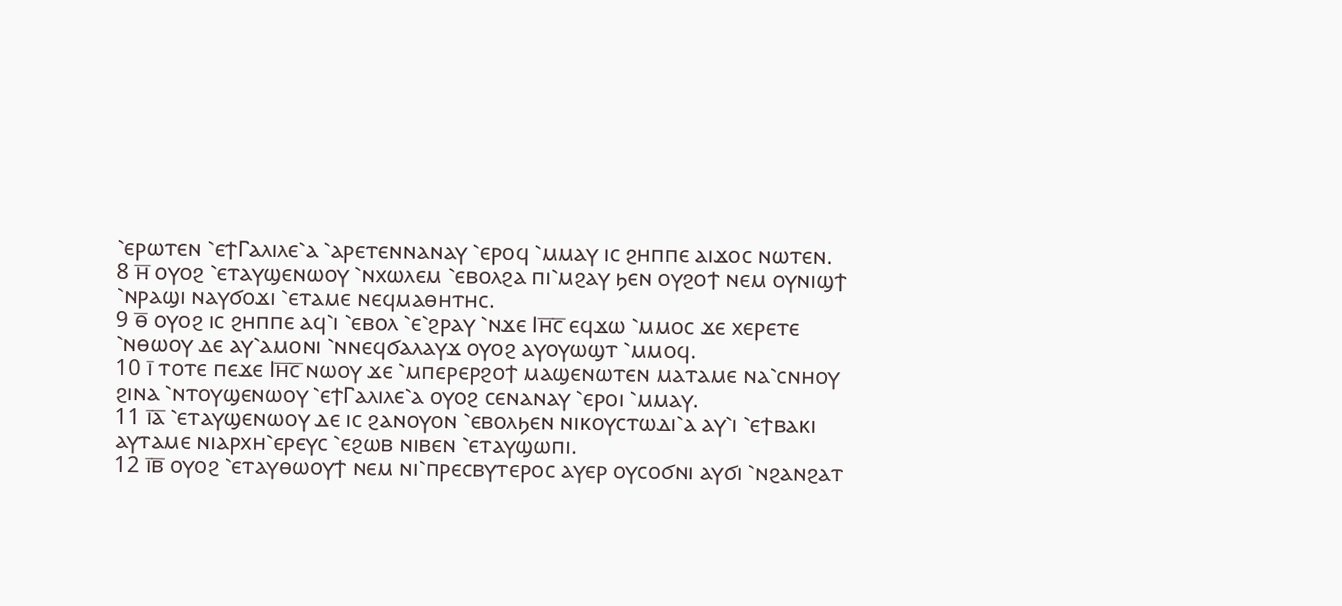⳿ⲉⲣⲱⲧⲉⲛ ⳿ⲉϯⲄⲁⲗⲓⲗⲉ⳿ⲁ ⳿ⲁⲣⲉⲧⲉⲛⲛⲁⲛⲁⲩ ⳿ⲉⲣⲟϥ ⳿ⲙⲙⲁⲩ ⲓⲥ ϩⲏⲡⲡⲉ ⲁⲓϫⲟⲥ ⲛⲱⲧⲉⲛ.
8 ⲏ̅ ⲟⲩⲟϩ ⳿ⲉⲧⲁⲩϣⲉⲛⲱⲟⲩ ⳿ⲛⲭⲱⲗⲉⲙ ⳿ⲉⲃⲟⲗϩⲁ ⲡⲓ⳿ⲙϩⲁⲩ ϧⲉⲛ ⲟⲩϩⲟϯ ⲛⲉⲙ ⲟⲩⲛⲓϣϯ ⳿ⲛⲣⲁϣⲓ ⲛⲁⲩϭⲟϫⲓ ⳿ⲉⲧⲁⲙⲉ ⲛⲉϥⲙⲁⲑⲏⲧⲏⲥ.
9 ⲑ̅ ⲟⲩⲟϩ ⲓⲥ ϩⲏⲡⲡⲉ ⲁϥ⳿ⲓ ⳿ⲉⲃⲟⲗ ⳿ⲉ⳿ϩⲣⲁⲩ ⳿ⲛϫⲉ Ⲓⲏ̅ⲥ̅ ⲉϥϫⲱ ⳿ⲙⲙⲟⲥ ϫⲉ ⲭⲉⲣⲉⲧⲉ ⳿ⲛⲑⲱⲟⲩ ⲇⲉ ⲁⲩ⳿ⲁⲙⲟⲛⲓ ⳿ⲛⲛⲉϥϭⲁⲗⲁⲩϫ ⲟⲩⲟϩ ⲁⲩⲟⲩⲱϣⲧ ⳿ⲙⲙⲟϥ.
10 ⲓ̅ ⲧⲟⲧⲉ ⲡⲉϫⲉ Ⲓⲏ̅ⲥ̅ ⲛⲱⲟⲩ ϫⲉ ⳿ⲙⲡⲉⲣⲉⲣϩⲟϯ ⲙⲁϣⲉⲛⲱⲧⲉⲛ ⲙⲁⲧⲁⲙⲉ ⲛⲁ⳿ⲥⲛⲏⲟⲩ ϩⲓⲛⲁ ⳿ⲛⲧⲟⲩϣⲉⲛⲱⲟⲩ ⳿ⲉϯⲄⲁⲗⲓⲗⲉ⳿ⲁ ⲟⲩⲟϩ ⲥⲉⲛⲁⲛⲁⲩ ⳿ⲉⲣⲟⲓ ⳿ⲙⲙⲁⲩ.
11 ⲓ̅ⲁ̅ ⳿ⲉⲧⲁⲩϣⲉⲛⲱⲟⲩ ⲇⲉ ⲓⲥ ϩⲁⲛⲟⲩⲟⲛ ⳿ⲉⲃⲟⲗϧⲉⲛ ⲛⲓⲕⲟⲩⲥⲧⲱⲇⲓ⳿ⲁ ⲁⲩ⳿ⲓ ⳿ⲉϯⲃⲁⲕⲓ ⲁⲩⲧⲁⲙⲉ ⲛⲓⲁⲣⲭⲏ⳿ⲉⲣⲉⲩⲥ ⳿ⲉϩⲱⲃ ⲛⲓⲃⲉⲛ ⳿ⲉⲧⲁⲩϣⲱⲡⲓ.
12 ⲓ̅ⲃ̅ ⲟⲩⲟϩ ⳿ⲉⲧⲁⲩⲑⲱⲟⲩϯ ⲛⲉⲙ ⲛⲓ⳿ⲡⲣⲉⲥⲃⲩⲧⲉⲣⲟⲥ ⲁⲩⲉⲣ ⲟⲩⲥⲟϭⲛⲓ ⲁⲩϭⲓ ⳿ⲛϩⲁⲛϩⲁⲧ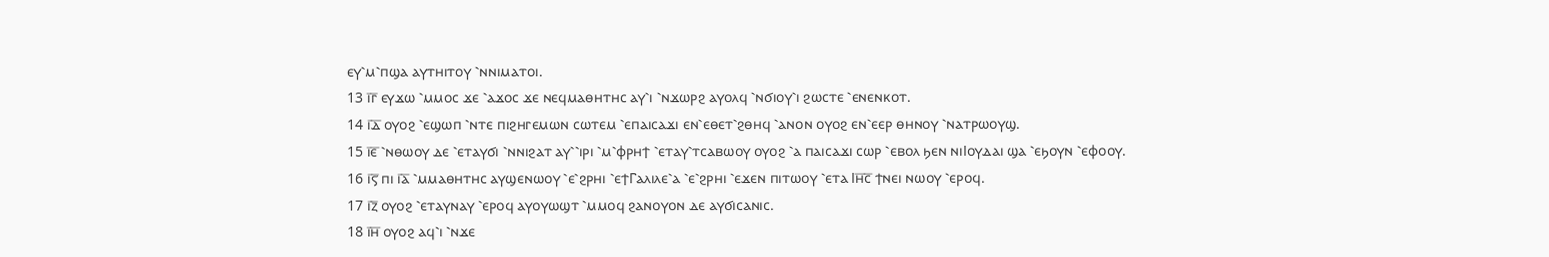ⲉⲩ⳿ⲙ⳿ⲡϣⲁ ⲁⲩⲧⲏⲓⲧⲟⲩ ⳿ⲛⲛⲓⲙⲁⲧⲟⲓ.
13 ⲓ̅ⲅ̅ ⲉⲩϫⲱ ⳿ⲙⲙⲟⲥ ϫⲉ ⳿ⲁϫⲟⲥ ϫⲉ ⲛⲉϥⲙⲁⲑⲏⲧⲏⲥ ⲁⲩ⳿ⲓ ⳿ⲛϫⲱⲣϩ ⲁⲩⲟⲗϥ ⳿ⲛϭⲓⲟⲩ⳿ⲓ ϩⲱⲥⲧⲉ ⳿ⲉⲛⲉⲛⲕⲟⲧ.
14 ⲓ̅ⲇ̅ ⲟⲩⲟϩ ⳿ⲉϣⲱⲡ ⳿ⲛⲧⲉ ⲡⲓϩⲏⲅⲉⲙⲱⲛ ⲥⲱⲧⲉⲙ ⳿ⲉⲡⲁⲓⲥⲁϫⲓ ⲉⲛ⳿ⲉⲑⲉⲧ⳿ϩⲑⲏϥ ⳿ⲁⲛⲟⲛ ⲟⲩⲟϩ ⲉⲛ⳿ⲉⲉⲣ ⲑⲏⲛⲟⲩ ⳿ⲛⲁⲧⲣⲱⲟⲩϣ.
15 ⲓ̅ⲉ̅ ⳿ⲛⲑⲱⲟⲩ ⲇⲉ ⳿ⲉⲧⲁⲩϭⲓ ⳿ⲛⲛⲓϩⲁⲧ ⲁⲩ⳿⳿ⲓⲣⲓ ⳿ⲙ⳿ⲫⲣⲏϯ ⳿ⲉⲧⲁⲩ⳿ⲧⲥⲁⲃⲱⲟⲩ ⲟⲩⲟϩ ⳿ⲁ ⲡⲁⲓⲥⲁϫⲓ ⲥⲱⲣ ⳿ⲉⲃⲟⲗ ϧⲉⲛ ⲛⲓⲒⲟⲩⲇⲁⲓ ϣⲁ ⳿ⲉϧⲟⲩⲛ ⳿ⲉⲫⲟⲟⲩ.
16 ⲓ̅ⲋ̅ ⲡⲓ ⲓ̅ⲁ̅ ⳿ⲙⲙⲁⲑⲏⲧⲏⲥ ⲁⲩϣⲉⲛⲱⲟⲩ ⳿ⲉ⳿ϩⲣⲏⲓ ⳿ⲉϯⲄⲁⲗⲓⲗⲉ⳿ⲁ ⳿ⲉ⳿ϩⲣⲏⲓ ⳿ⲉϫⲉⲛ ⲡⲓⲧⲱⲟⲩ ⳿ⲉⲧⲁ Ⲓⲏ̅ⲥ̅ ϯⲛⲉⲓ ⲛⲱⲟⲩ ⳿ⲉⲣⲟϥ.
17 ⲓ̅ⲍ̅ ⲟⲩⲟϩ ⳿ⲉⲧⲁⲩⲛⲁⲩ ⳿ⲉⲣⲟϥ ⲁⲩⲟⲩⲱϣⲧ ⳿ⲙⲙⲟϥ ϩⲁⲛⲟⲩⲟⲛ ⲇⲉ ⲁⲩϭⲓⲥⲁⲛⲓⲥ.
18 ⲓ̅ⲏ̅ ⲟⲩⲟϩ ⲁϥ⳿ⲓ ⳿ⲛϫⲉ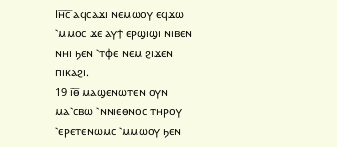Ⲓⲏ̅ⲥ̅ ⲁϥⲥⲁϫⲓ ⲛⲉⲙⲱⲟⲩ ⲉϥϫⲱ ⳿ⲙⲙⲟⲥ ϫⲉ ⲁⲩϯ ⲉⲣϣⲓϣⲓ ⲛⲓⲃⲉⲛ ⲛⲏⲓ ϧⲉⲛ ⳿ⲧⲫⲉ ⲛⲉⲙ ϩⲓϫⲉⲛ ⲡⲓⲕⲁϩⲓ.
19 ⲓ̅ⲑ̅ ⲙⲁϣⲉⲛⲱⲧⲉⲛ ⲟⲩⲛ ⲙⲁ⳿ⲥⲃⲱ ⳿ⲛⲛⲓⲉⲑⲛⲟⲥ ⲧⲏⲣⲟⲩ ⳿ⲉⲣⲉⲧⲉⲛⲱⲙⲥ ⳿ⲙⲙⲱⲟⲩ ϧⲉⲛ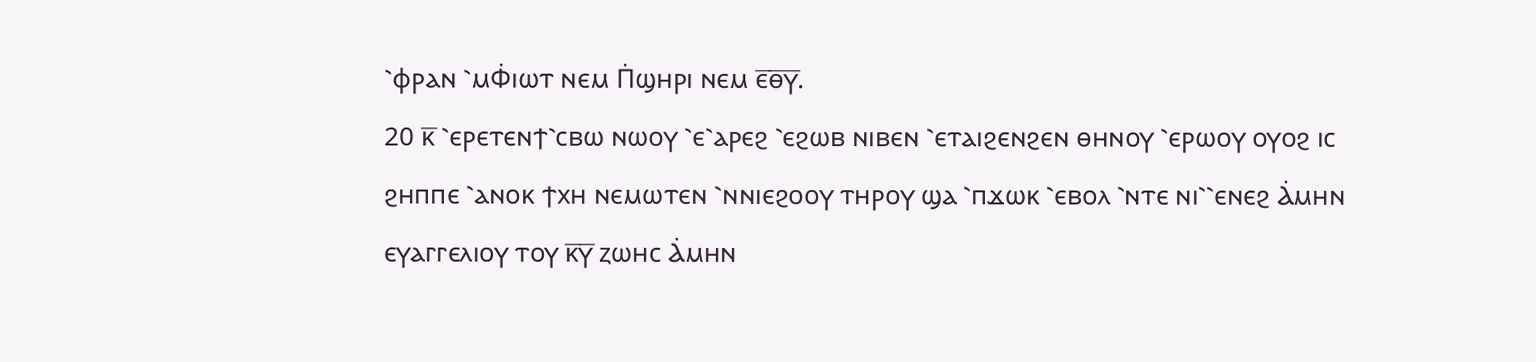⳿ⲫⲣⲁⲛ ⳿ⲙⲪ̇ⲓⲱⲧ ⲛⲉⲙ Ⲡ̇ϣⲏⲣⲓ ⲛⲉⲙ ⲉ̅ⲑ̅ⲩ̅.
20 ⲕ̅ ⳿ⲉⲣⲉⲧⲉⲛϯ⳿ⲥⲃⲱ ⲛⲱⲟⲩ ⳿ⲉ⳿ⲁⲣⲉϩ ⳿ⲉϩⲱⲃ ⲛⲓⲃⲉⲛ ⳿ⲉⲧⲁⲓϩⲉⲛϩⲉⲛ ⲑⲏⲛⲟⲩ ⳿ⲉⲣⲱⲟⲩ ⲟⲩⲟϩ ⲓⲥ ϩⲏⲡⲡⲉ ⳿ⲁⲛⲟⲕ ϯⲭⲏ ⲛⲉⲙⲱⲧⲉⲛ ⳿ⲛⲛⲓⲉϩⲟⲟⲩ ⲧⲏⲣⲟⲩ ϣⲁ ⳿ⲡϫⲱⲕ ⳿ⲉⲃⲟⲗ ⳿ⲛⲧⲉ ⲛⲓ⳿⳿ⲉⲛⲉϩ Ⲁ̇ⲙⲏⲛ ⲉⲩⲁⲅⲅⲉⲗⲓⲟⲩ ⲧⲟⲩ ⲕ̅ⲩ̅ ⲍⲱⲏⲥ Ⲁ̇ⲙⲏⲛ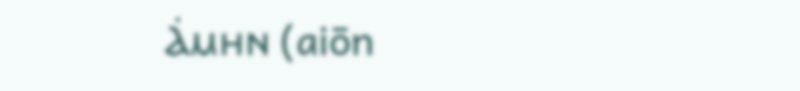Ⲁ̇ⲙⲏⲛ (aiōn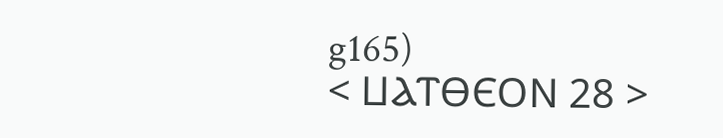g165)
< ⳘⲀⲦⲐⲈⲞⲚ 28 >